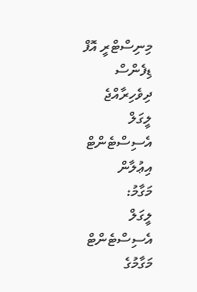މިނިސްޓްރީ އޮފް ޑިފެންސް
ދިވެހިރާއްޖެ
ލީގަލް އެސިސްޓެންޓް
އިޢުލާން
މަގާމު:
ލީގަލް އެސިސްޓެންޓް
މަގާމުގެ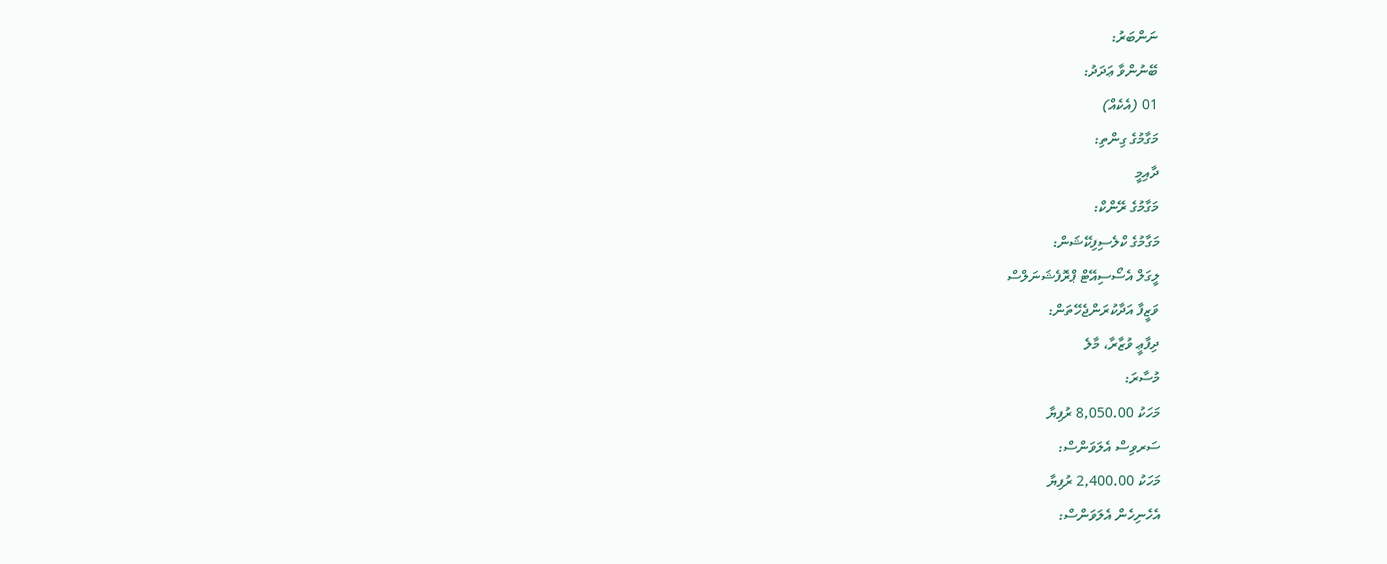ނަންބަރު:
ބޭނުންވާ ޢަދަދު:
01 (އެކެއް)
މަގާމުގެ ގިންތި:
ދާއިމީ
މަގާމުގެ ރޭންކް:
މަގާމުގެ ކްލެސިފިކޭޝަން:
ލީގަލް އެސޯސިއޭޓް ޕްރޮފެޝަނަލްސް
ވަޒީފާ އަދާކުރަންޖެހޭތަން:
ދިފާޢީ ވުޒާރާ، މާލެ
މުސާރަ:
މަހަކު 8,050.00 ރުފިޔާ
ސަރވިސް އެލަވަންސް:
މަހަކު 2,400.00 ރުފިޔާ
އެހެނިހެން އެލަވަންސް: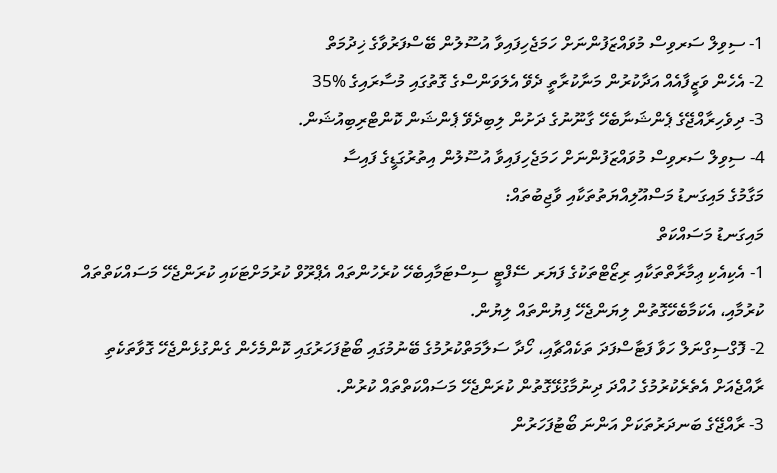1- ސިވިލް ސަރވިސް މުވައްޒަފުންނަށް ހަމަޖެހިފައިވާ އުސޫލުން ބޭސްފަރުވާގެ ޚިދުމަތް
2- އެހެން ވަޒީފާއެއް އަދާކުރުން މަނާކުރާތީ ދެވޭ އެލަވަންސްގެ ގޮތުގައި މުސާރައިގެ %35
3- ދިވެހިރާއްޖޭގެ ޕެންޝަނާބެހޭ ގާނޫނުގެ ދަށުން ލިބިދެވޭ ޕެންޝަން ކޮންޓްރިބިއުޝަން.
4- ސިވިލް ސަރވިސް މުވައްޒަފުންނަށް ހަމަޖެހިފައިވާ އުސޫލުން އިތުރުގަޑީގެ ފައިސާ
މަގާމުގެ މައިގަނޑު މަސްއޫލިއްޔަތުތަކާއި ވާޖިބުތައް:
މައިގަނޑު މަސައްކަތް
1- އެކިއެކި ޢިމާރާތްތަކާއި ރިޒޯޓްތަކުގެ ފަޔަރ ސޭފްޓީ ސިސްޓަމާއިބެހޭ ކުރެހުންތައް އެޕްރޫވް ކުރުމަށްޓަކައި ކުރަންޖެހޭ މަސައްކަތްތައް ކުރުމާއި، އެކަމާބެހޭގޮތުން ލިޔަންޖެހޭ ފިޔުންތައް ލިޔުން.
2- ފޮގްސިގްނަލް ހަވާ ފަޓާސްފަދަ ތަކެއްޗާއި، ހޯދާ ސަލާމަތްކުރުމުގެ ބޭނުމުގައި ބޯޓުފަހަރުގައި ކޮންމެހެން ގެންގުޅެންޖެހޭ ގޮވާތަކެތި ރާއްޖެއަށް އެތެރެކުރުމުގެ ހުއްދަ ދިނުމާގުޅޭގޮތުން ކުރަންޖެހޭ މަސައްކަތްތައް ކުރުން.
3- ރާއްޖޭގެ ބަނދަރުތަކަށް އަންނަ ބޯޓުފަހަރުން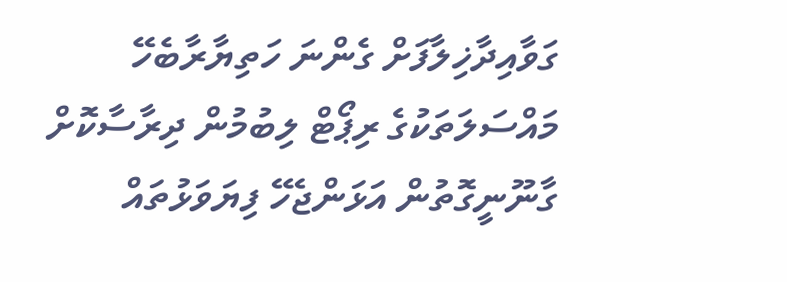ގަވާއިދާޚިލާފަށް ގެންނަ ހަތިޔާރާބެހޭ މައްސަލަތަކުގެ ރިޕޯޓް ލިބުމުން ދިރާސާކޮށް ގާނޫނީގޮތުން އަޅަންޖެހޭ ފިޔަވަޅުތައް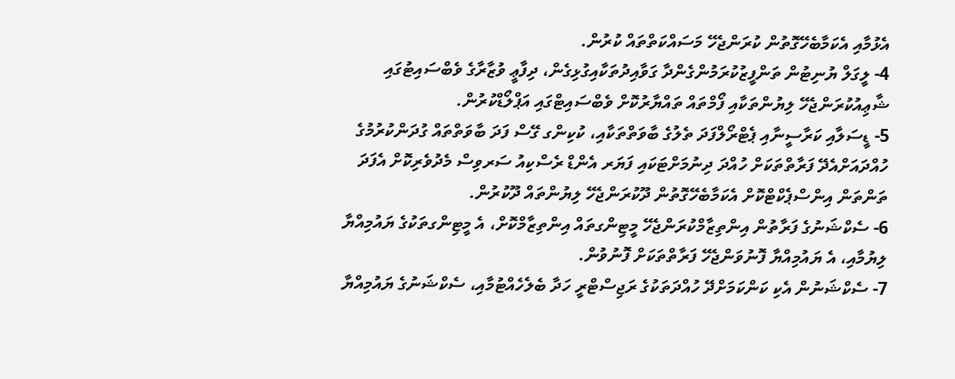އެޅުމާއި އެކަމާބެހޭގޮތުން ކުރަންޖެހޭ މަސައްކަތްތައް ކުރުން.
4- ލީގަލް ޔުނިޓުން ތަންފީޒުކުރަމުންގެންދާ ގަވާއިދުތަކާއިގުޅިގެން، ދިފާޢީ ވުޒާރާގެ ވެބްސައިޓުގައި ޝާޢިއުކުރަންޖެހޭ ލިޔުންތަކާއި ފޯމްތައް ތައްޔާރުކޮށް ވެބްސައިޓްގައި އަޕްލޯޑްކުރުން.
5- ޑީސަލާއި ކަރާސީނާއި ޕެޓްރޯލްފަދަ ތެލުގެ ބާވަތްތަކާއި، ކުކިންގ ގޭސް ފަދަ ބާވަތްތައް ގުދަންކުރުމުގެ ހުއްދައަށްއެދޭ ފަރާތްތަކަށް ހުއްދަ ދިނުމަށްޓަކައި ފަޔަރ އެންޑް ރެސްކިއު ސަރވިސް މެދުވެރިކޮށް އެފަދަ ތަންތަން އިންސްޕެކްޓްކޮށް އެކަމާބެހޭގޮތުން ދޫކުރަންޖެހޭ ލިޔުންތައް ދޫކުރުން.
6- ސެކްޝަނުގެ ފަރާތުން އިންތިޒާމްކުރަންޖެހޭ މީޓިންގތައް އިންތިޒާމްކޮށް، އެ މީޓިންގތަކުގެ ޔައުމިއްޔާ ލިޔުމާއި، އެ ޔައުމިއްޔާ ފޮނުވަންޖެހޭ ފަރާތްތަކަށް ފޮނުވުން.
7- ސެކްޝަނުން އެކި ކަންކަމަށްދޭ ހުއްދަތަކުގެ ރަޖިސްޓްރީ ހަދާ ބެލެހެއްޓުމާއި، ސެކްޝަނުގެ ޔައުމިއްޔާ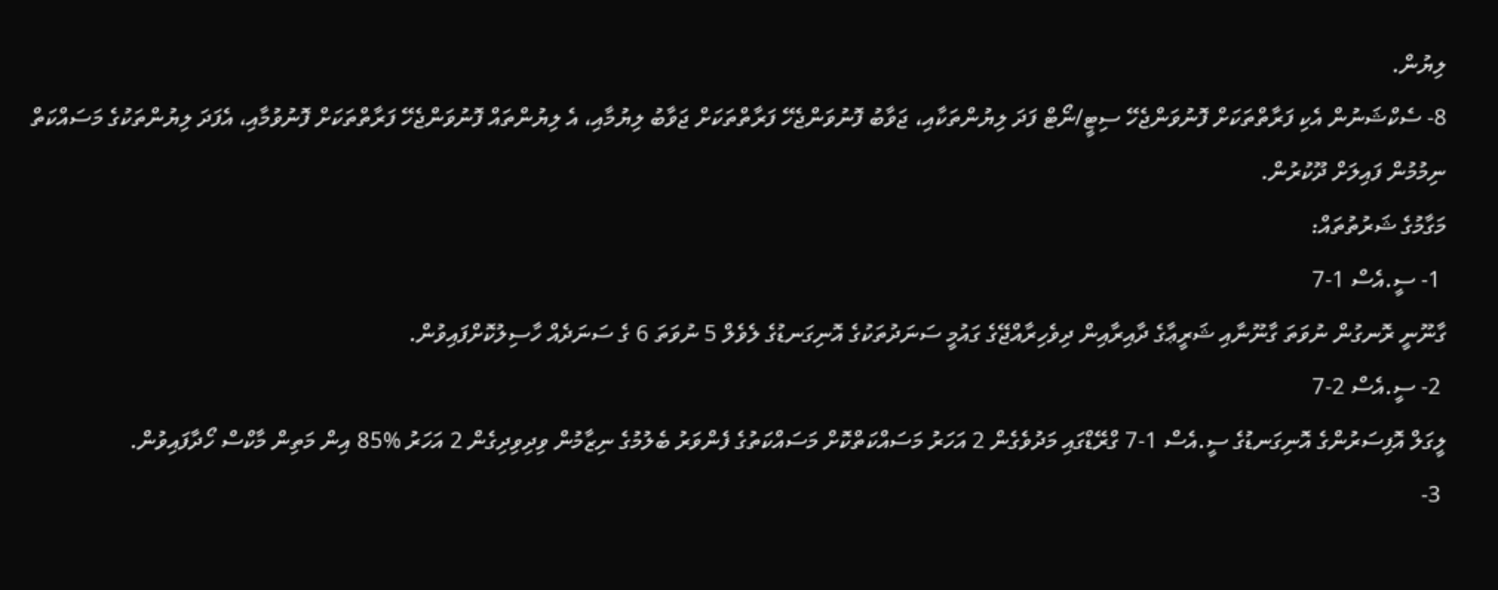ލިޔުން.
8- ސެކްޝަނުން އެކި ފަރާތްތަކަށް ފޮނުވަންޖެހޭ ސިޓީ/ނޯޓް ފަދަ ލިޔުންތަކާއި، ޖަވާބު ފޮނުވަންޖެހޭ ފަރާތްތަކަށް ޖަވާބު ލިޔުމާއި، އެ ލިޔުންތައް ފޮނުވަންޖެހޭ ފަރާތްތަކަށް ފޮނުވުމާއި، އެފަދަ ލިޔުންތަކުގެ މަސައްކަތް ނިމުމުން ފައިލަށް ދޫކުރުން.
މަގާމުގެ ޝަރުތުތައް:
 1- ސީ.އެސް 1-7
ގާނޫނީ ރޮނގުން ނުވަތަ ގާނޫނާއި ޝަރީޢާގެ ދާއިރާއިން ދިވެހިރާއްޖޭގެ ގައުމީ ސަނަދުތަކުގެ އޮނިގަނޑުގެ ލެވެލް 5 ނުވަތަ 6 ގެ ސަނަދެއް ހާސިލުކޮށްފައިވުން.
 2- ސީ.އެސް 2-7
ލީގަލް އޮފިސަރުންގެ އޮނިގަނޑުގެ ސީ.އެސް 1-7 ގްރޭޑްގައި މަދުވެގެން 2 އަހަރު މަސައްކަތްކޮށް މަސައްކަތުގެ ފެންވަރު ބެލުމުގެ ނިޒާމުން ވިދިވިދިގެން 2 އަހަރު %85 އިން މަތިން މާކްސް ހޯދާފައިވުން.
 3-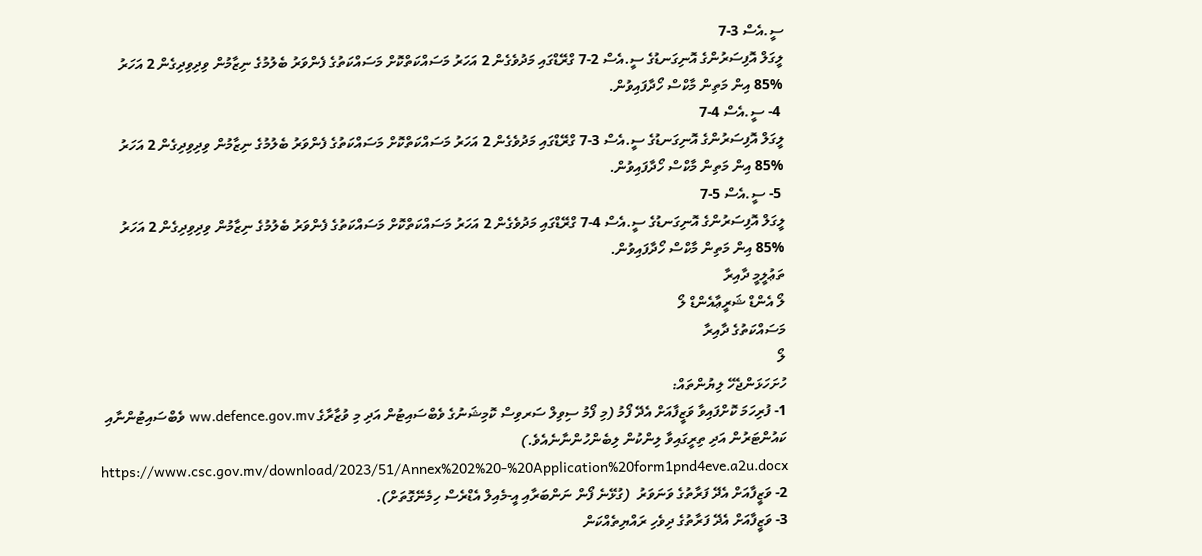ސީ.އެސް 3-7
ލީގަލް އޮފިސަރުންގެ އޮނިގަނޑުގެ ސީ.އެސް 2-7 ގްރޭޑްގައި މަދުވެގެން 2 އަހަރު މަސައްކަތްކޮށް މަސައްކަތުގެ ފެންވަރު ބެލުމުގެ ނިޒާމުން ވިދިވިދިގެން 2 އަހަރު %85 އިން މަތިން މާކްސް ހޯދާފައިވުން.
 4- ސީ.އެސް 4-7
ލީގަލް އޮފިސަރުންގެ އޮނިގަނޑުގެ ސީ.އެސް 3-7 ގްރޭޑްގައި މަދުވެގެން 2 އަހަރު މަސައްކަތްކޮށް މަސައްކަތުގެ ފެންވަރު ބެލުމުގެ ނިޒާމުން ވިދިވިދިގެން 2 އަހަރު %85 އިން މަތިން މާކްސް ހޯދާފައިވުން.
 5- ސީ.އެސް 5-7
ލީގަލް އޮފިސަރުންގެ އޮނިގަނޑުގެ ސީ.އެސް 4-7 ގްރޭޑްގައި މަދުވެގެން 2 އަހަރު މަސައްކަތްކޮށް މަސައްކަތުގެ ފެންވަރު ބެލުމުގެ ނިޒާމުން ވިދިވިދިގެން 2 އަހަރު %85 އިން މަތިން މާކްސް ހޯދާފައިވުން.
ތަޢުލީމީ ދާއިރާ
ލޯ އެންޑް ޝަރީޢާއެންޑް ލޯ
މަސައްކަތުގެ ދާއިރާ
ލޯ
ހުށަހަޅަންޖެހޭ ލިޔުންތައް:
1- ފުރިހަމަ ކޮށްފައިވާ ވަޒީފާއަށް އެދޭ ފޯމު (މި ފޯމު ސިވިލް ސަރވިސް ކޮމިޝަނުގެ ވެބްސައިޓުން އަދި މި ވުޒާރާގެ ww.defence.gov.mv ވެބްސައިޓުންނާއި ކައުންޓަރުން އަދި ތިރީގައިވާ ލިންކުން ލިބެންހުންނާނެއެވެ.)  https://www.csc.gov.mv/download/2023/51/Annex%202%20-%20Application%20form1pnd4eve.a2u.docx
2- ވަޒީފާއަށް އެދޭ ފަރާތުގެ ވަނަވަރު  (ގުޅޭނެ ފޯން ނަންބަރާއި އީ-މެއިލް އެޑްރެސް ހިމެނޭގޮތަށް).
3- ވަޒީފާއަށް އެދޭ ފަރާތުގެ ދިވެހި ރައްޔިތެއްކަން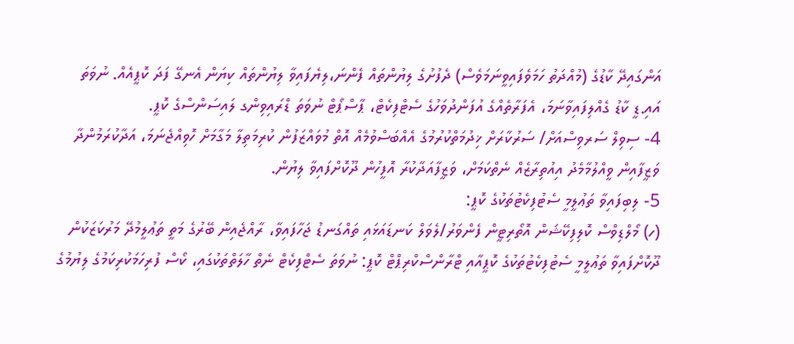އަންގައިދޭ ކާޑުގެ (މުއްދަތު ހަމަވެފައިވީނަމަވެސް) ދެފުށުގެ ލިޔުންތައް ފެންނަ،ލިޔެފައިވާ ލިޔުންތައް ކިޔަން އެނގޭ ފަދަ ކޮޕީއެއް. ނުވަތަ އައި.ޑީ ކާޑު ގެއްލިފައިވާނަމަ، އެފަރާތެއްގެ އުފަންދުވަހުގެ ސެޓްފިކެޓް، ޕާސްޕޯޓް ނުވަތަ ޑްރައިވިންގ ލައިސަންސްގެ ކޮޕީ.
4- ސިވިލް ސަރވިސްއަށް/ ސަރުކާރަށް ޚިދުމަތްކުރުމުގެ އެއްބަސްވުމެއް އޮތް މުވައްޒަފުން ކުރިމަތިލާ މަގާމަށް ހޮވިއްޖެނަމަ، އަދާކުރަމުންދާ ވަޒީފާއިން ވީއްލުމާމެދު އިއުތިރާޒެއް ނެތްކަމަށް، ވަޒީފާއަދާކުރާ އޮފީހުން ދޫކޮށްފައިވާ ލިޔުން.
5- ލިބިފައިވާ ތަޢުލީމީ ސެޓުފިކެޓުތަކުގެ ކޮޕީ:
(ހ) މޯލްޑިވްސް ކޮލިފިކޭޝަން އޮތޯރިޓީން ފެންވަރު/ލެވަލް ކަނޑައަޅައި ތައްގަނޑު ޖަހާފައިވާ، ރާއްޖެއިން ބޭރުގެ މަތީ ތަޢުލީމުދޭ މަރުކަޒަކުން ދޫކޮށްފައިވާ ތަޢުލީމީ ސެޓުފިކެޓުތަކުގެ ކޮޕީއާއި ޓްރާންސްކްރިޕްޓް ކޮޕީ: ނުވަތަ ސެޓްފިކެޓް ނެތް ހާލަތްތަކުގައި، ކޯސް ފުރިހަމަކުރިކަމުގެ ލިޔުމުގެ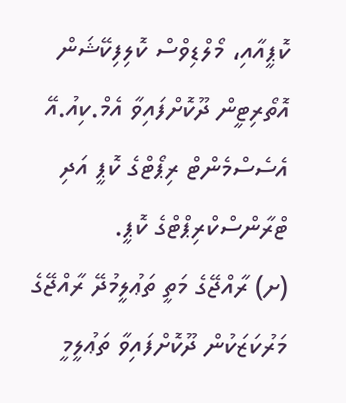ކޮޕީއާއި، މޯލްޑިވްސް ކޮލިފިކޭޝަން އޮތޯރިޓީން ދޫކޮށްފައިވާ އެމް.ކިއު.އޭ އެސެސްމެންޓް ރިޕޯޓްގެ ކޮޕީ އަދި ޓްރާންސްކްރިޕްޓްގެ ކޮޕީ.
(ށ) ރާއްޖޭގެ މަތީ ތަޢުލީމުދޭ ރާއްޖޭގެ މަރުކަޒަކުން ދޫކޮށްފައިވާ ތަޢުލީމީ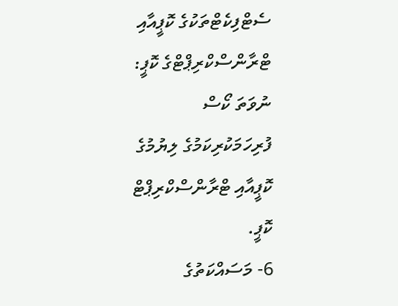ސެޓްފިކެޓްތަކުގެ ކޮޕީއާއި ޓްރާންސްކްރިޕްޓްގެ ކޮޕީ: ނުވަތަ ކޯސް ފުރިހަމަކުރިކަމުގެ ލިޔުމުގެ ކޮޕީއާއި ޓްރާންސްކްރިޕްޓް ކޮޕީ.
6- މަސައްކަތުގެ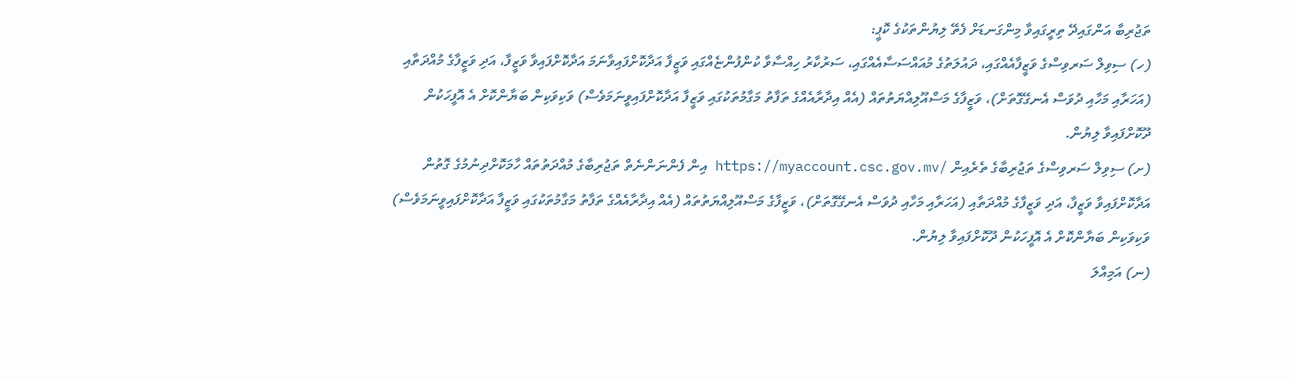ތަޖުރިބާ އަންގައިދޭ ތިރީގައިވާ މިންގަނޑަށް ފެތޭ ލިޔުންތަކުގެ ކޮޕީ:
(ހ) ސިވިލް ސަރވިސްގެ ވަޒީފާއެއްގައި، ދައުލަތުގެ މުއައްސަސާއެއްގައި، ސަރުކާރު ހިއްސާވާ ކުންފުންޏެއްގައި ވަޒީފާ އަދާކޮށްފައިވާނަމަ އަދާކޮށްފައިވާ ވަޒީފާ، އަދި ވަޒީފާގެ މުއްދަތާއި (އަހަރާއި މަހާއި ދުވަސް އެނގޭގޮތަށް)، ވަޒީފާގެ މަސްއޫލިއްޔަތުތައް (އެއް އިދާރާއެއްގެ ތަފާތު މަގާމުތަކުގައި ވަޒީފާ އަދާކޮށްފައިވީނަމަވެސް) ވަކިވަކިން ބަޔާންކޮށް އެ އޮފީހަކުން ދޫކޮށްފައިވާ ލިޔުން.
(ށ) ސިވިލް ސަރވިސްގެ ތަޖުރިބާގެ ތެރެއިން /https://myaccount.csc.gov.mv އިން ފެންނަންނެތް ތަޖުރިބާގެ މުއްދަތުތައް ހާމަކޮށްދިނުމުގެ ގޮތުން އަދާކޮށްފައިވާ ވަޒީފާ، އަދި ވަޒީފާގެ މުއްދަތާއި (އަހަރާއި މަހާއި ދުވަސް އެނގޭގޮތަށް)، ވަޒީފާގެ މަސްއޫލިއްޔަތުތައް (އެއް އިދާރާއެއްގެ ތަފާތު މަގާމުތަކުގައި ވަޒީފާ އަދާކޮށްފައިވީނަމަވެސް) ވަކިވަކިން ބަޔާންކޮށް އެ އޮފީހަކުން ދޫކޮށްފައިވާ ލިޔުން.
(ނ) އަމިއްލަ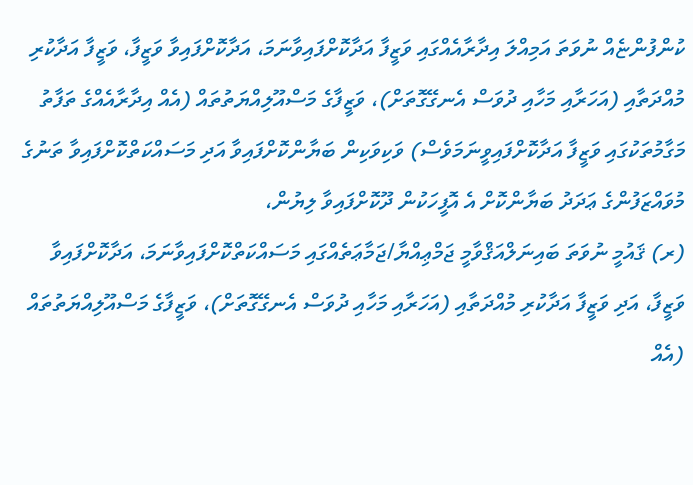ކުންފުންޏެއް ނުވަތަ އަމިއްލަ އިދާރާއެއްގައި ވަޒީފާ އަދާކޮށްފައިވާނަމަ، އަދާކޮށްފައިވާ ވަޒީފާ، ވަޒީފާ އަދާކުރި މުއްދަތާއި (އަހަރާއި މަހާއި ދުވަސް އެނގޭގޮތަށް)، ވަޒީފާގެ މަސްއޫލިއްޔަތުތައް (އެއް އިދާރާއެއްގެ ތަފާތު މަގާމުތަކުގައި ވަޒީފާ އަދާކޮށްފައިވީނަމަވެސް) ވަކިވަކިން ބަޔާންކޮށްފައިވާ އަދި މަސައްކަތްކޮށްފައިވާ ތަނުގެ މުވައްޒަފުންގެ ޢަދަދު ބަޔާންކޮށް އެ އޮފީހަކުން ދޫކޮށްފައިވާ ލިޔުން،
(ރ) ޤައުމީ ނުވަތަ ބައިނަލްއަޤްވާމީ ޖަމްޢިއްޔާ/ޖަމާޢަތެއްގައި މަސައްކަތްކޮށްފައިވާނަމަ، އަދާކޮށްފައިވާ ވަޒީފާ، އަދި ވަޒީފާ އަދާކުރި މުއްދަތާއި (އަހަރާއި މަހާއި ދުވަސް އެނގޭގޮތަށް)، ވަޒީފާގެ މަސްއޫލިއްޔަތުތައް (އެއް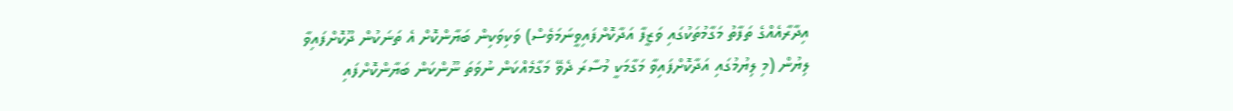އިދާރާއެއްގެ ތަފާތު މަގާމުތަކުގައި ވަޒީފާ އަދާކޮށްފައިވީނަމަވެސް) ވަކިވަކިން ބަޔާންކޮށް އެ ތަނަކުން ދޫކޮށްފައިވާ ލިޔުން (މި ލިޔުމުގައި އަދާކޮށްފައިވާ މަގާމަކީ މުސާރަ ދެވޭ މަގާމެއްކަން ނުވަތަ ނޫންކަން ބަޔާންކޮށްފައި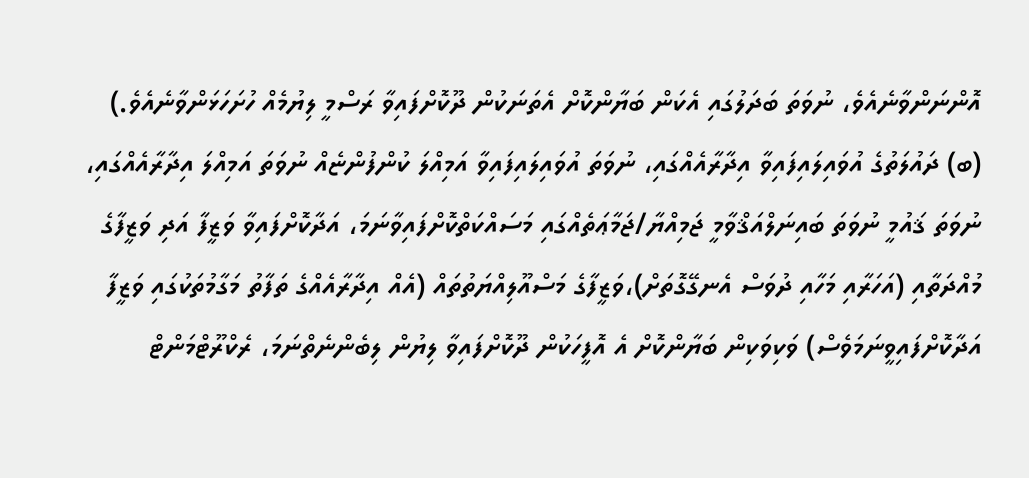އޮންނަންވާނެއެވެ، ނުވަތަ ބަދަލުގައި އެކަން ބަޔާންކޮށް އެތަނަކުން ދޫކޮށްފައިވާ ރަސްމީ ލިޔުމެއް ހުށަހަޅަންވާނެއެވެ.)
(ބ) ދައުލަތުގެ އުވައިލައިފައިވާ އިދާރާއެއްގައި، ނުވަތަ އުވައިލައިފައިވާ އަމިއްލަ ކުންފުންޏެއް ނުވަތަ އަމިއްލަ އިދާރާއެއްގައި، ނުވަތަ ޤައުމީ ނުވަތަ ބައިނަލްއަޤްވާމީ ޖަމިއްޔާ/ޖަމާޢަތެއްގައި މަސައްކަތްކޮށްފައިވާނަމަ، އަދާކޮށްފައިވާ ވަޒީފާ އަދި ވަޒީފާގެ މުއްދަތާއި (އަހަރާއި މަހާއި ދުވަސް އެނގޭގޮތަށް)،ވަޒީފާގެ މަސްއޫލިއްޔަތުތައް (އެއް އިދާރާއެއްގެ ތަފާތު މަގާމުތަކުގައި ވަޒީފާ އަދާކޮށްފައިވީނަމަވެސް) ވަކިވަކިން ބަޔާންކޮށް އެ އޮފީހަކުން ދޫކޮށްފައިވާ ލިޔުން ލިބެންނެތްނަމަ، ރެކްރޫޓްމަންޓް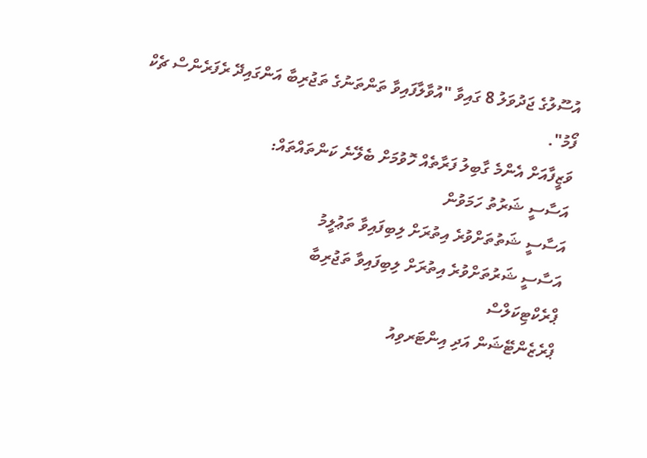އުސޫލުގެ ޖަދުވަލު 8 ގައިވާ "އުވާލާފައިވާ ތަންތަނުގެ ތަޖުރިބާ އަންގައިދޭ ރެފަރެންސް ޗެކް ފޯމު".
ވަޒީފާއަށް އެންމެ ގާބިލު ފަރާތެއް ހޮވުމަށް ބެލޭނެ ކަންތައްތައް:
އަސާސީ ޝަރުތު ހަމަވުން
އަސާސީ ޝަތުތަށްވުރެ އިތުރަށް ލިބިފައިވާ ތަޢުލީމު
އަސާސީ ޝަރުތަށްވުރެ އިތުރަށް ލިބިފައިވާ ތަޖުރިބާ
ޕްރެކްޓިކަލްސް
ޕްރެޒެންޓޭޝަން އަދި އިންޓަރވިއު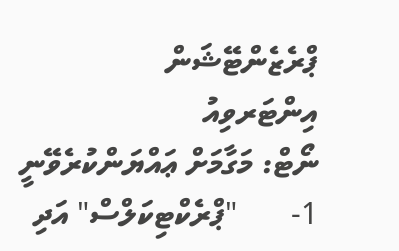ޕްރެޒެންޓޭޝަން
އިންޓަރވިއު
ނޯޓް: މަގާމަށް ޢައްޔަންކުރެވޭނީ
1-       "ޕްރެކްޓިކަލްސް" އަދި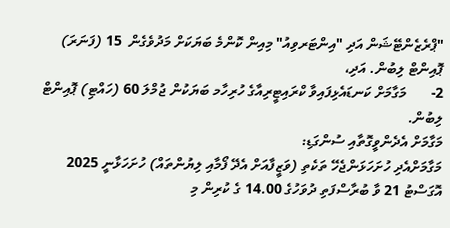"ޕްރެޒެންޓޭޝަން އަދި "އިންޓަރވިއު" މިއިން ކޮންމެ ބަޔަކަށް މަދުވެގެން  15 (ފަނަރަ) ޕޮއިންޓް ލިބުން. އަދި،
2-       މަގާމަށް ކަނޑައެޅިފައިވާ ކްރައިޓީރިއާގެ ހުރިހާމ ބަޔަކުން ޖުމްލަ 60 (ހައްޓި) ޕޮއިންޓް ލިބުން.
މަގާމަށް އެދެންވީގޮތާއި ސުންގަޑި:
މަގާމަށްއެދި ހުށަހަޅަންޖެހޭ ތަކެތި (ވަޒީފާއަށް އެދޭ ފޯމާއި ލިޔުންތައް) ހުށަހަޅާނީ 2025 އޮގަސްޓު 21 ވާ ބުރާސްފަތި ދުވަހުގެ 14.00 ގެ ކުރިން މި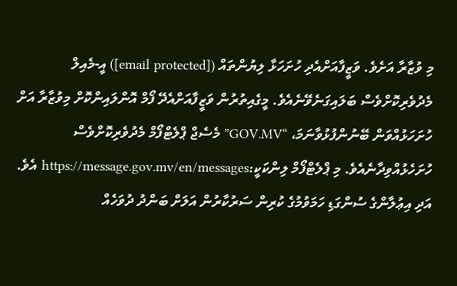މި ވުޒާރާ އަށެވެ. ވަޒީފާއަށްއެދި ހުށަހަޅާ ލިޔުންތައް ([email protected]) އީ-މެއިލް މެދުވެރިކޮށްވެސް ބަލައިގަނެވޭނެއެވެ. މީގެއިތުރުން ވަޒީފާއަށްއެދޭ ފޯމް އޮންލައިންކޮށް މިވުޒާރާ އަށް ހުށަހަޅުއްވަން ބޭނުންފުޅުވާނަމަ، “GOV.MV” މެސެޖް ޕްލެޓްފޯމް މެދުވެރިކޮށްވެސް ހުށަހެޅުއްވިދާނެއެވެ. މި ޕްލެޓްފޯމް ލިންކަކީ:https://message.gov.mv/en/messages އެވެ. އަދި އިޢުލާންގެ ސުންގަޑި ހަމަވުމުގެ ކުރިން ސަރުކާރުން އަލަށް ބަންދު ދުވަހެއް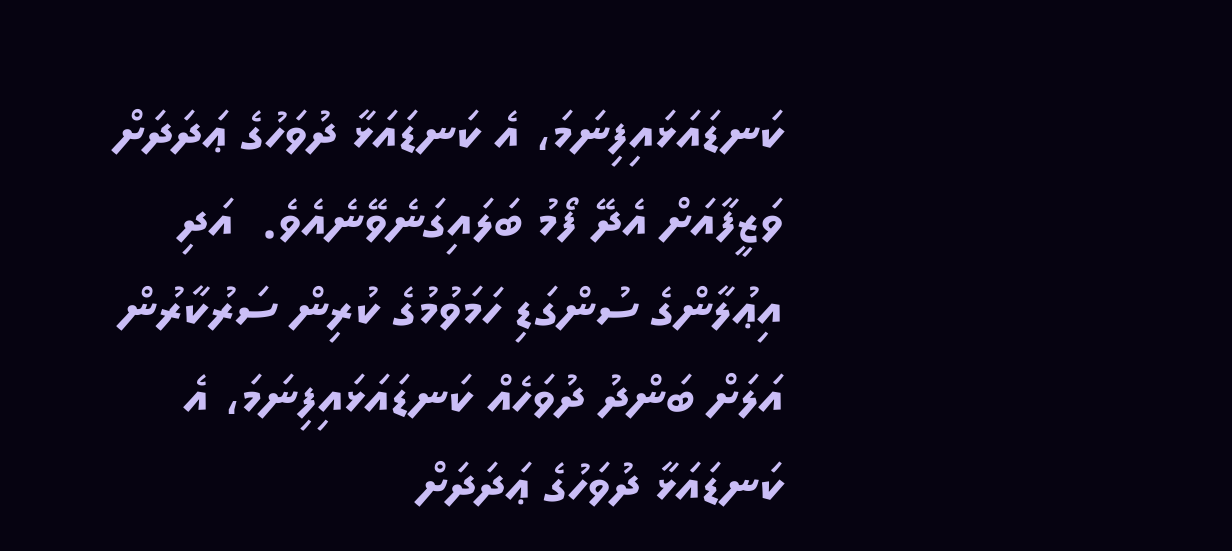ކަނޑައަޅައިފިނަމަ، އެ ކަނޑައަޅާ ދުވަހުގެ ޢަދަދަށް ވަޒީފާއަށް އެދޭ ފޯމު ބަލައިގަނެވޭނެއެވެ.  އަދި އިޢުލާންގެ ސުންގަޑި ހަމަވުމުގެ ކުރިން ސަރުކާރުން އަލަށް ބަންދު ދުވަހެއް ކަނޑައަޅައިފިނަމަ، އެ ކަނޑައަޅާ ދުވަހުގެ ޢަދަދަށް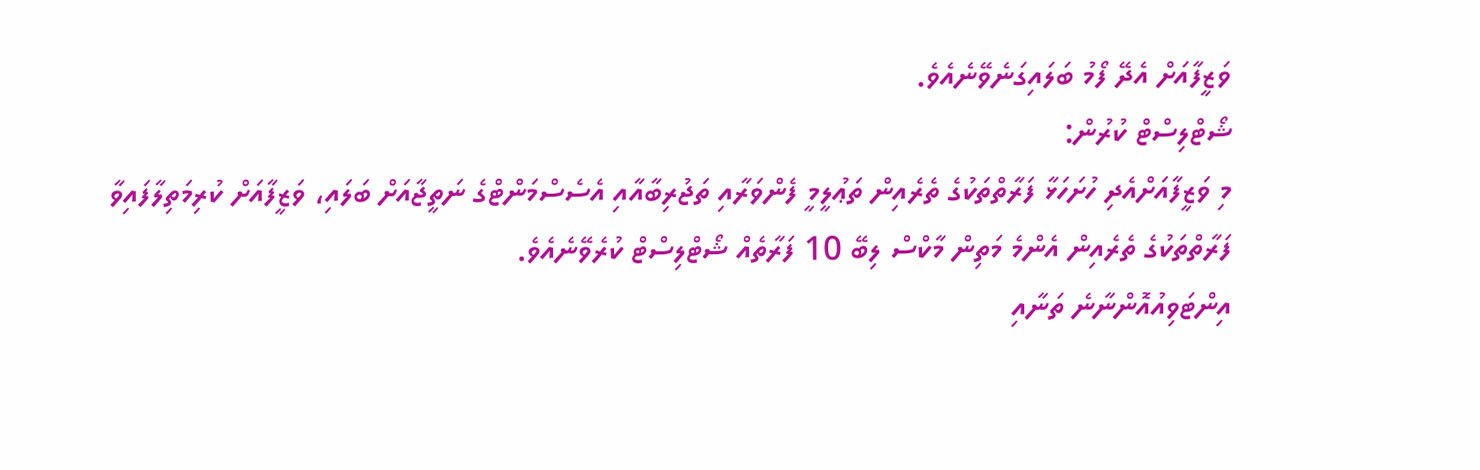ވަޒީފާއަށް އެދޭ ފޯމު ބަލައިގަނެވޭނެއެވެ.
ޝޯޓްލިސްޓް ކުރުން:
މި ވަޒީފާއަށްއެދި ހުށަހަޅާ ފަރާތްތަކުގެ ތެރެއިން ތަޢުލީމީ ފެންވަރާއި ތަޖުރިބާއާއި އެސެސްމަންޓްގެ ނަތީޖާއަށް ބަލައި، ވަޒީފާއަށް ކުރިމަތިލާފައިވާ ފަރާތްތަކުގެ ތެރެއިން އެންމެ މަތިން މާކްސް ލިބޭ 10 ފަރާތެއް ޝޯޓްލިސްޓް ކުރެވޭނެއެވެ.
އިންޓަވިއުއޮންނާނެ ތަނާއި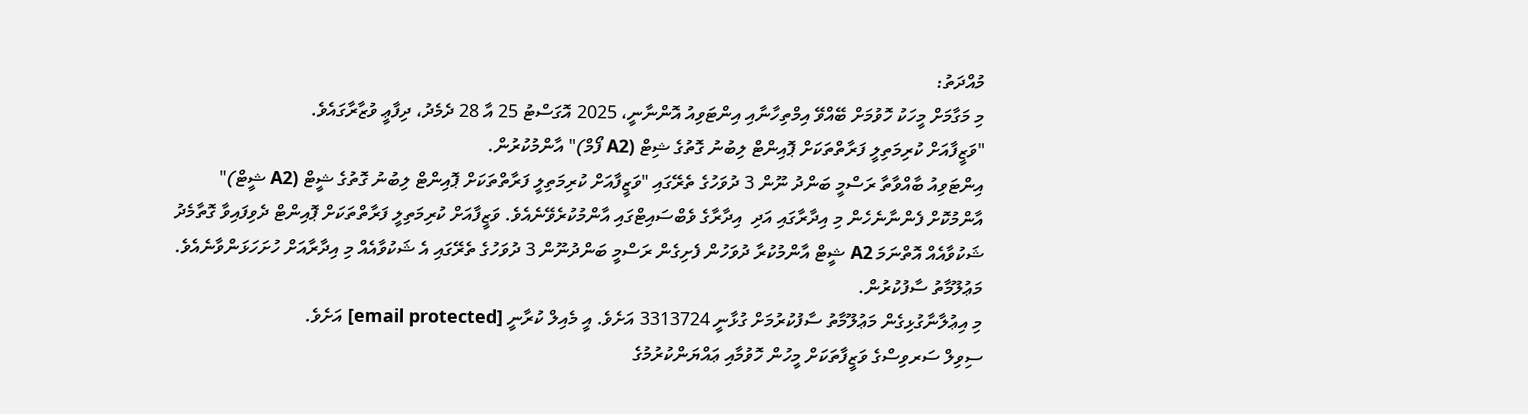މުއްދަތު:
މި މަގާމަށް މީހަކު ހޮވުމަށް ބޭއްވޭ އިމްތިހާނާއި އިންޓަވިއު އޮންނާނީ، 2025 އޮގަސްޓު 25 އާ 28 ދެމެދު، ދިފާޢީ ވުޒާރާގައެވެ.
"ވަޒީފާއަށް ކުރިމަތިލީ ފަރާތްތަކަށް ޕޮއިންޓް ލިބުނު ގޮތުގެ ޝިޓް (A2 ފޯމް)" އާންމުކުރުން.
އިންޓަވިއު ބާއްވާތާ ރަސްމީ ބަންދު ނޫން 3 ދުވަހުގެ ތެރޭގައި "ވަޒީފާއަށް ކުރިމަތިލީ ފަރާތްތަކަށް ޕޮއިންޓް ލިބުނު ގޮތުގެ ޝީޓް (A2 ޝީޓް)" އާންމުކޮށް ފެންނާނެހެން މި އިދާރާގައި އަދި  އިދާރާގެ ވެބްސައިޓްގައި އާންމުކުރެވޭނެއެވެ. ވަޒީފާއަށް ކުރިމަތިލީ ފަރާތްތަކަށް ޕޮއިންޓް ދެވިފައިވާ ގޮތާމެދު ޝަކުވާއެއް އޮތްނަމަ A2 ޝީޓް އާންމުކުރާ ދުވަހުން ފެށިގެން ރަސްމީ ބަންދުނޫން 3 ދުވަހުގެ ތެރޭގައި އެ ޝަކުވާއެއް މި އިދާރާއަށް ހުށަހަޅަންވާނެއެވެ.
މަޢުލޫމާތު ސާފުކުރުން.
މި އިޢުލާނާގުޅިގެން މަޢުލޫމާތު ސާފުކުރުމަށް ގުޅާނީ 3313724 އަށެވެ. އީ މެއިލް ކުރާނީ [email protected] އަށެވެ.
ސިވިލް ސަރވިސްގެ ވަޒީފާތަކަށް މީހުން ހޮވުމާއި ޢައްޔަންކުރުމުގެ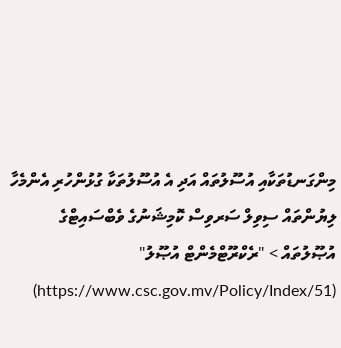މިންގަނޑުތަކާއި އުސޫލުތައް އަދި އެ އުސޫލުތަކާ ގުޅުންހުރި އެންމެހާ ލިޔުންތައް ސިވިލް ސަރވިސް ކޮމިޝަނުގެ ވެބްސައިޓްގެ އުޞޫލުތައް > "ރެކްރޫޓްމެންޓް އުޞޫލު" (https://www.csc.gov.mv/Policy/Index/51)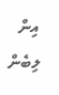އިން ލިބެން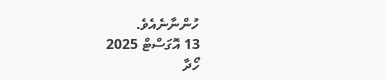ހުންނާނެއެވެ.
13 އޮގަސްޓް 2025
ހޯދާ